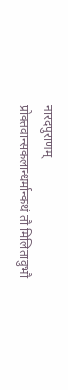नारदपुराणम्
प्रोक्तवान्सकलान्धर्मान्कथं तौ मिलितावुभौ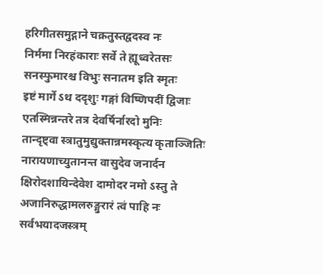हरिगीतसमुद्गाने चक्रतुस्तद्वदस्व नः
निर्ममा निरहंकाराः सर्वे ते ह्यूध्वरेतसः
सनस्फुमारश्च विभुः सनातम इति स्मृतः
इष्टं मार्गे ऽथ ददृशुः गङ्गां विष्णिपदीं द्विजाः
एतस्मिन्नन्तरे तत्र देवर्षिर्नारदो मुनिः
तान्दृष्ट्वा स्त्रातुमुद्युक्तान्नमस्कृत्य कृताञ्जितिः
नारायणाच्युतानन्त वासुदेव जनार्दन
क्षिरोदशायिन्देवेश दामोदर नमो ऽस्तु ते
अजानिरुद्धामलरुङ्मुरारं त्वं पाहि नः सर्वभयादजस्त्रम्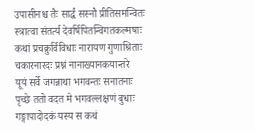उपासीनश्च तैः सार्द्धं सस्नौ प्रीतिसमन्वितः
स्त्रात्वा संतर्त्य देवर्षिपितन्विगतकल्मषाः
कथां प्रचक्रुर्विविधाः नारायण गुणाश्रिताः
चकारनारदः प्रश्नं नानाख्यानकयान्तरे
यूयं सर्वे जगन्नाथा भगवन्तः सनातनाः
पृच्छे ततो वदत मे भगवल्लक्षणं बुधाः
गङ्गापादोदकं यस्य स कथं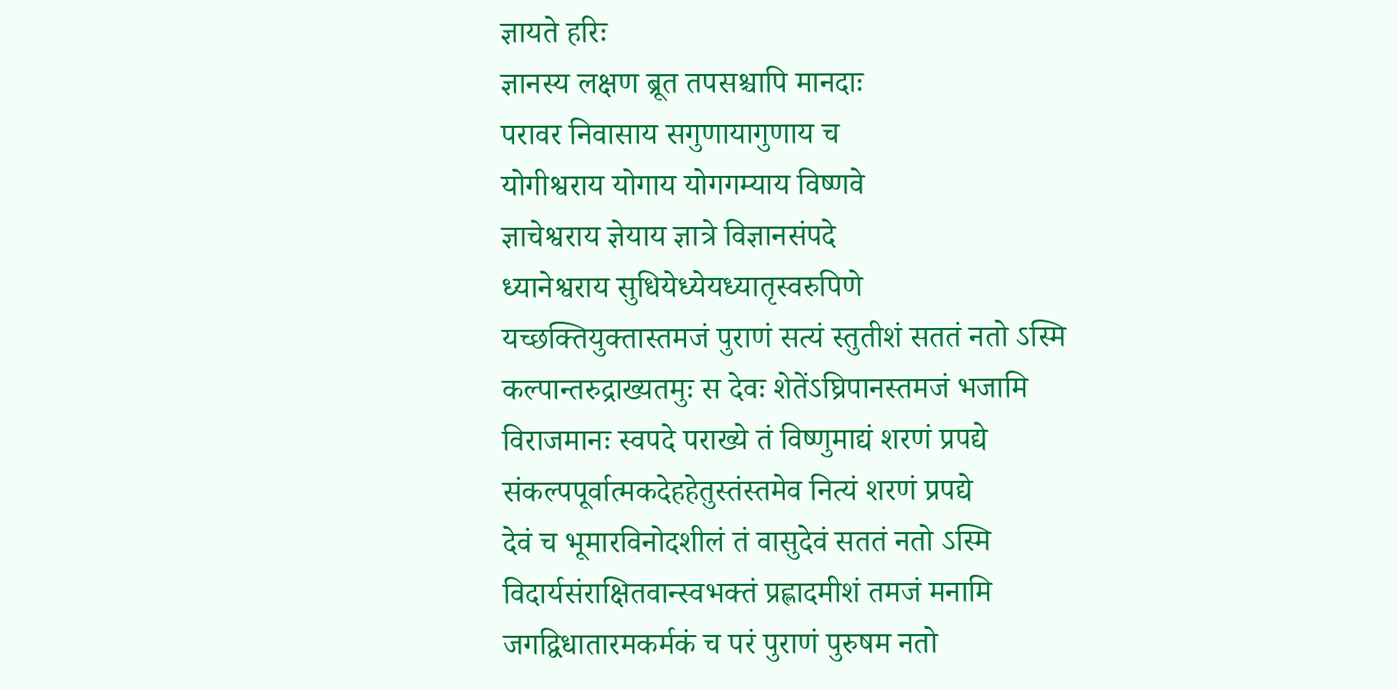ज्ञायते हरिः
ज्ञानस्य लक्षण ब्रूत तपसश्चापि मानदाः
परावर निवासाय सगुणायागुणाय च
योगीश्वराय योगाय योगगम्याय विष्णवे
ज्ञाचेश्वराय ज्ञेयाय ज्ञात्रे विज्ञानसंपदे
ध्यानेश्वराय सुधियेध्येयध्यातृस्वरुपिणे
यच्छक्तियुक्तास्तमजं पुराणं सत्यं स्तुतीशं सततं नतो ऽस्मि
कल्पान्तरुद्राख्यतमुः स देवः शेतेंऽघ्रिपानस्तमजं भजामि
विराजमानः स्वपदे पराख्ये तं विष्णुमाद्यं शरणं प्रपद्ये
संकल्पपूर्वात्मकदेहहेतुस्तंस्तमेव नित्यं शरणं प्रपद्ये
देवं च भूमारविनोदशीलं तं वासुदेवं सततं नतो ऽस्मि
विदार्यसंराक्षितवान्स्वभक्तं प्रह्लादमीशं तमजं मनामि
जगद्विधातारमकर्मकं च परं पुराणं पुरुषम नतो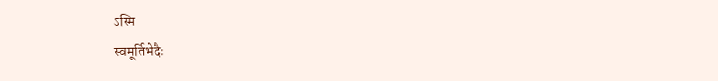ऽस्मि
स्वमूर्तिभेदैः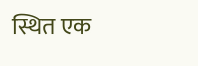स्थित एक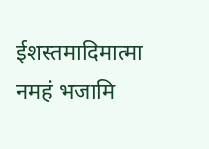ईशस्तमादिमात्मा नमहं भजामि